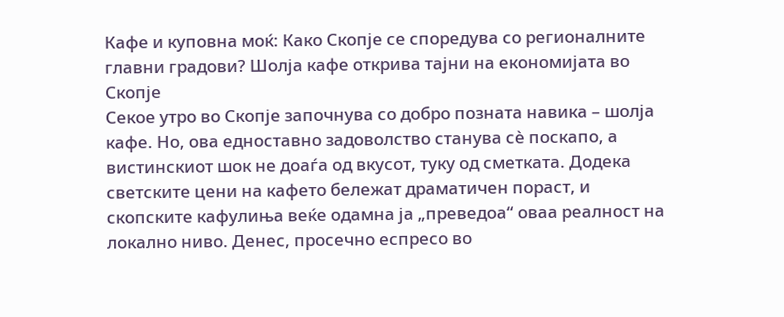Кафе и куповна моќ: Како Скопје се споредува со регионалните главни градови? Шолја кафе открива тајни на економијата во Скопје
Секое утро во Скопје започнува со добро позната навика – шолја кафе. Но, ова едноставно задоволство станува сè поскапо, а вистинскиот шок не доаѓа од вкусот, туку од сметката. Додека светските цени на кафето бележат драматичен пораст, и скопските кафулиња веќе одамна ја „преведоа“ оваа реалност на локално ниво. Денес, просечно еспресо во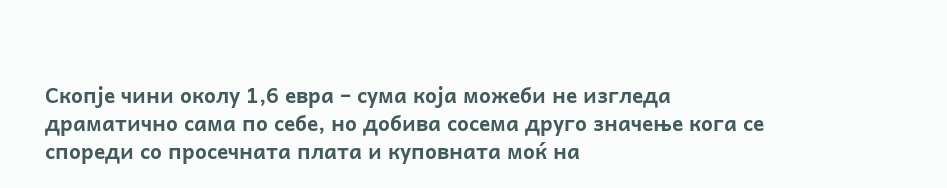Скопје чини околу 1,6 евра – сума која можеби не изгледа драматично сама по себе, но добива сосема друго значење кога се спореди со просечната плата и куповната моќ на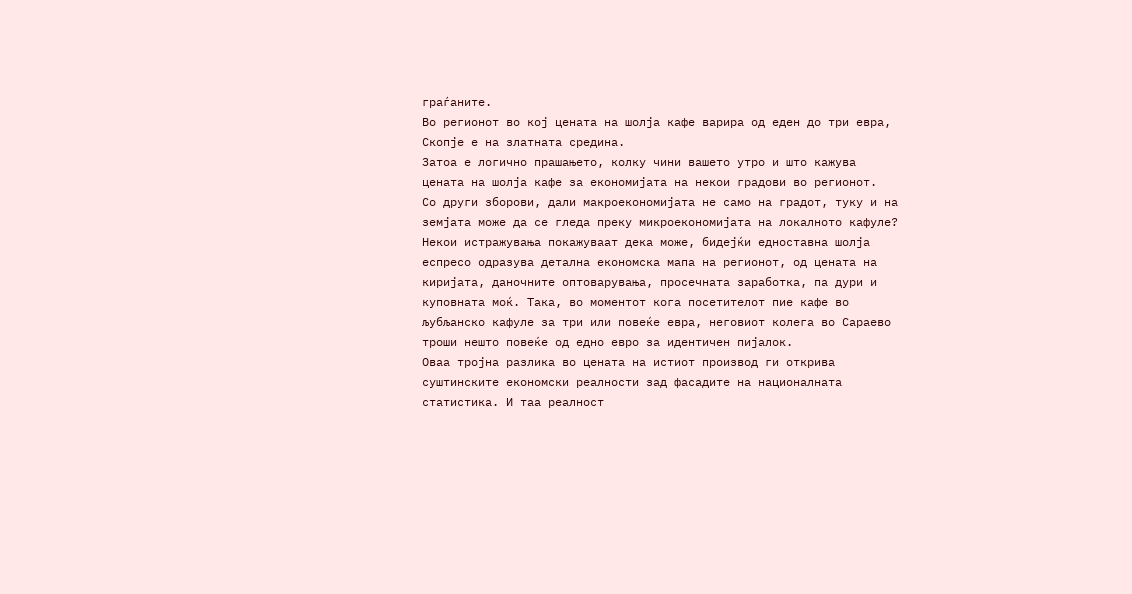граѓаните.
Во регионот во кој цената на шолја кафе варира од еден до три евра, Скопје е на златната средина.
Затоа е логично прашањето, колку чини вашето утро и што кажува цената на шолја кафе за економијата на некои градови во регионот.
Со други зборови, дали макроекономијата не само на градот, туку и на земјата може да се гледа преку микроекономијата на локалното кафуле? Некои истражувања покажуваат дека може, бидејќи едноставна шолја еспресо одразува детална економска мапа на регионот, од цената на киријата, даночните оптоварувања, просечната заработка, па дури и куповната моќ. Така, во моментот кога посетителот пие кафе во љубљанско кафуле за три или повеќе евра, неговиот колега во Сараево троши нешто повеќе од едно евро за идентичен пијалок.
Оваа тројна разлика во цената на истиот производ ги открива суштинските економски реалности зад фасадите на националната статистика. И таа реалност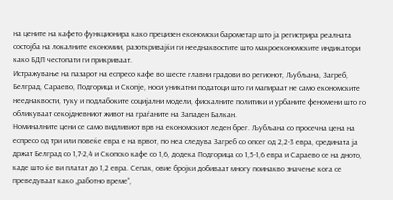на цените на кафето функционира како прецизен економски барометар што ја регистрира реалната состојба на локалните економии, разоткривајќи ги нееднаквостите што макроекономските индикатори како БДП честопати ги прикриваат.
Истражување на пазарот на еспресо кафе во шесте главни градови во регионот, Љубљана, Загреб, Белград, Сараево, Подгорица и Скопјe, носи уникатни податоци што ги мапираат не само економските нееднаквости, туку и подлабоките социјални модели, фискалните политики и урбаните феномени што го обликуваат секојдневниот живот на граѓаните на Западен Балкан.
Номиналните цени се само видливиот врв на економскиот леден брег. Љубљана со просечна цена на еспресо од три или повеќе евра е на врвот, по неа следува Загреб со опсег од 2,2-3 евра, средината ја држат Белград со 1,7-2,4 и Скопско кафе со 1,6, додека Подгорица со 1,5-1,6 евра и Сараево се на дното, каде што ќе ви платат до 1,2 евра. Сепак, овие бројки добиваат многу поинакво значење кога се преведуваат како „работно време“,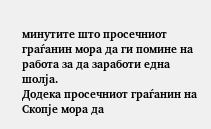минутите што просечниот граѓанин мора да ги помине на работа за да заработи една шолја.
Додека просечниот граѓанин на Скопје мора да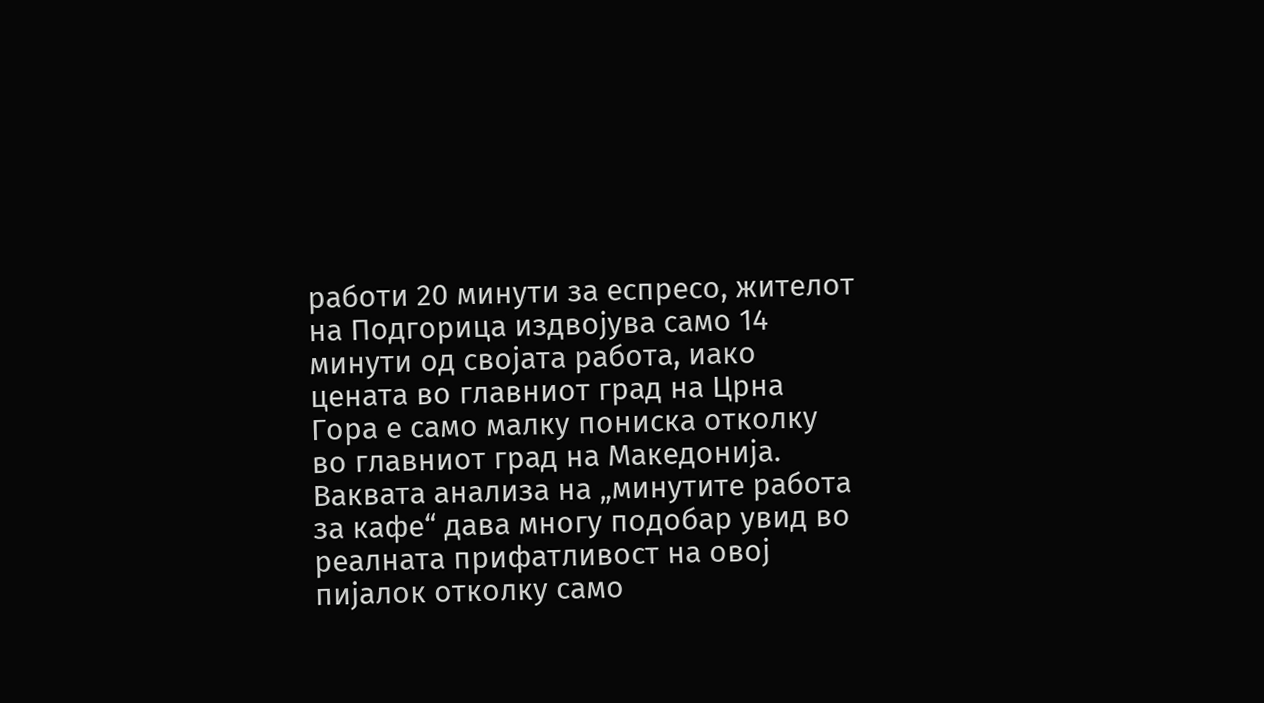работи 20 минути за еспресо, жителот на Подгорица издвојува само 14 минути од својата работа, иако цената во главниот град на Црна Гора е само малку пониска отколку во главниот град на Македонија. Ваквата анализа на „минутите работа за кафе“ дава многу подобар увид во реалната прифатливост на овој пијалок отколку само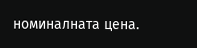номиналната цена.